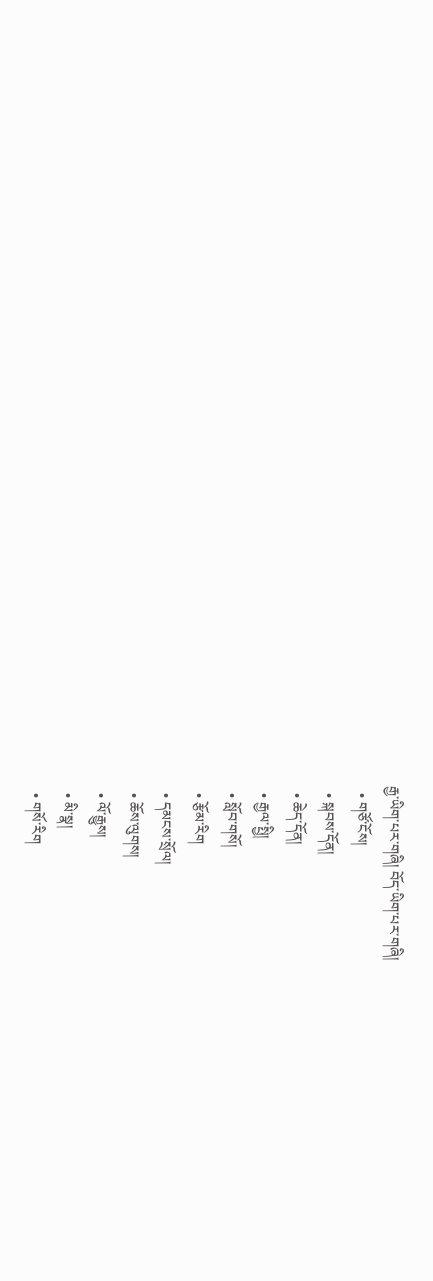རྒྱ་ཡིག་པར་གཞི། བོད་ཡིག་པར་གཞི།
  • གཙོ་ངོས།
  • སྐབས་དོན།
  • ཆེད་དོན།
  • རྒྱལ་སྤྱི།
  • སློབ་གསོ།
  • རྩོམ་རིག
  • དམངས་སྲོལ།
  • ཆོས་ལུགས།
  • ལོ་རྒྱུས།
  • མི་སྣ།
  • གསོ་རིག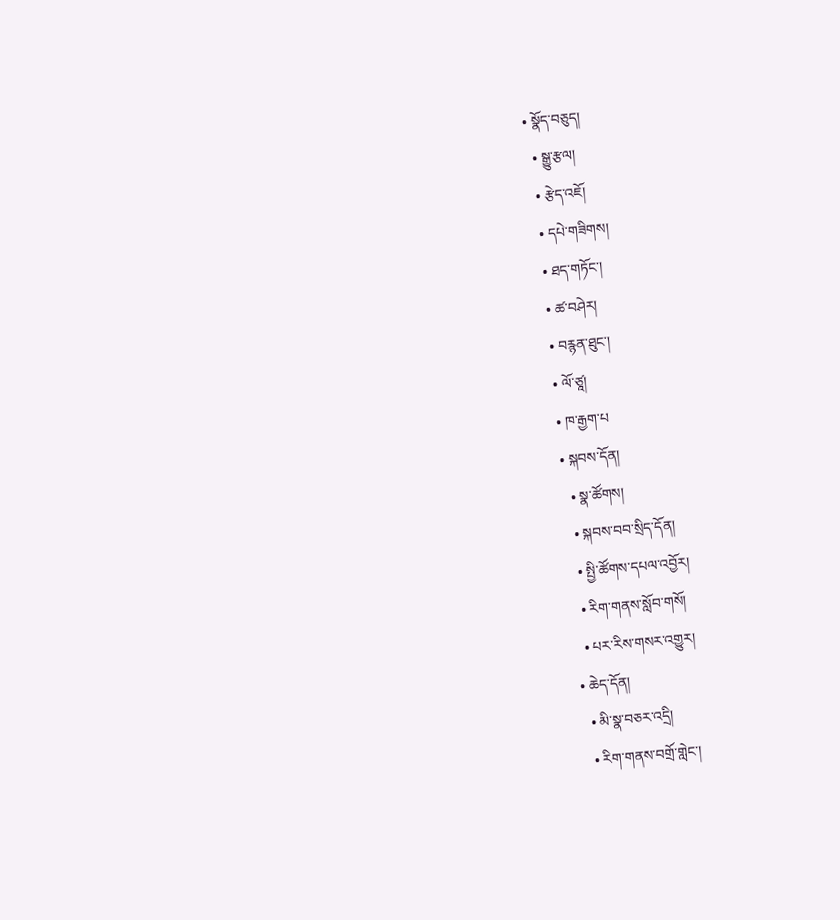• སྣོད་བཅུད།
  • སྒྱུ་རྩལ།
  • རྩེད་འཇོ།
  • དཔེ་གཟིགས།
  • ཐད་གཏོང་།
  • ཚ་བཤེར།
  • བརྙན་ཐུང་།
  • ལོ་ཙཱ།
  • ཁ་རྒྱག་པ
  • སྐབས་དོན།
    • སྣ་ཚོགས།
    • སྐབས་བབ་སྲིད་དོན།
    • སྤྱི་ཚོགས་དཔལ་འབྱོར།
    • རིག་གནས་སློབ་གསོ།
    • པར་རིས་གསར་འགྱུར།
  • ཆེད་དོན།
    • མི་སྣ་བཅར་འདྲི།
    • རིག་གནས་བགྲོ་གླེང་།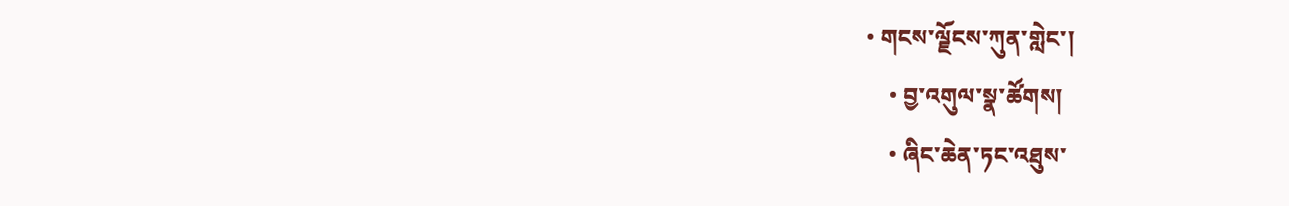• གངས་ལྗོངས་ཀུན་གླེང་།
    • བྱ་འགུལ་སྣ་ཚོགས།
    • ཞིང་ཆེན་ཏང་འཐུས་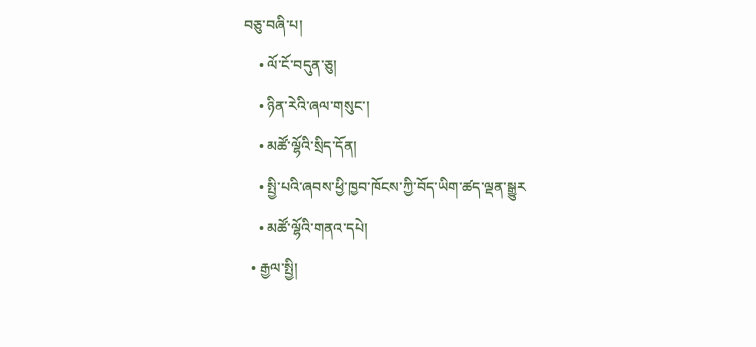བཅུ་བཞི་པ།
    • ལོ་ངོ་བདུན་ཅུ།
    • ཉིན་རེའི་ཞལ་གསུང་།
    • མཚོ་ལྷོའི་སྲིད་དོན།
    • སྤྱི་པའི་ཞབས་ཕྱི་ཁྱབ་ཁོངས་ཀྱི་བོད་ཡིག་ཚད་ལྡན་སྒྱུར
    • མཚོ་ལྷོའི་གནའ་དཔེ།
  • རྒྱལ་སྤྱི།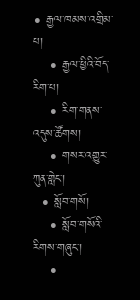• རྒྱལ་ཁམས་འགྲིམ་པ།
    • རྒྱལ་ཕྱིའི་བོད་རིག་པ།
    • རིག་གནས་འདུས་ཚོགས།
    • གསར་འགྱུར་ཀུན་གླེང་།
  • སློབ་གསོ།
    • སློབ་གསོའི་རིགས་གཞུང་།
    •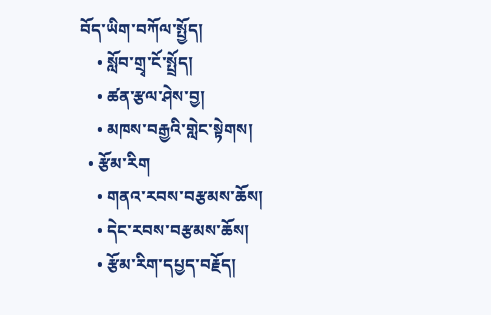བོད་ཡིག་བཀོལ་སྤྱོད།
    • སློབ་གྲྭ་ངོ་སྤྲོད།
    • ཚན་རྩལ་ཤེས་བྱ།
    • མཁས་བརྒྱའི་གླེང་སྟེགས།
  • རྩོམ་རིག
    • གནའ་རབས་བརྩམས་ཆོས།
    • དེང་རབས་བརྩམས་ཆོས།
    • རྩོམ་རིག་དཔྱད་བརྗོད།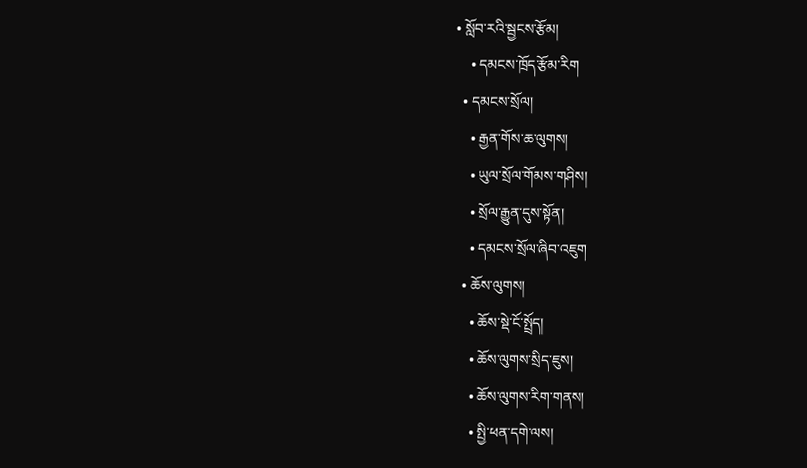• སློབ་རའི་སྦྱངས་རྩོམ།
    • དམངས་ཁྲོད་རྩོམ་རིག
  • དམངས་སྲོལ།
    • རྒྱན་གོས་ཆ་ལུགས།
    • ཡུལ་སྲོལ་གོམས་གཤིས།
    • སྲོལ་རྒྱུན་དུས་སྟོན།
    • དམངས་སྲོལ་ཞིབ་འཇུག
  • ཆོས་ལུགས།
    • ཆོས་སྡེ་ངོ་སྤྲོད།
    • ཆོས་ལུགས་སྲིད་ཇུས།
    • ཆོས་ལུགས་རིག་གནས།
    • སྤྱི་ཕན་དགེ་ལས།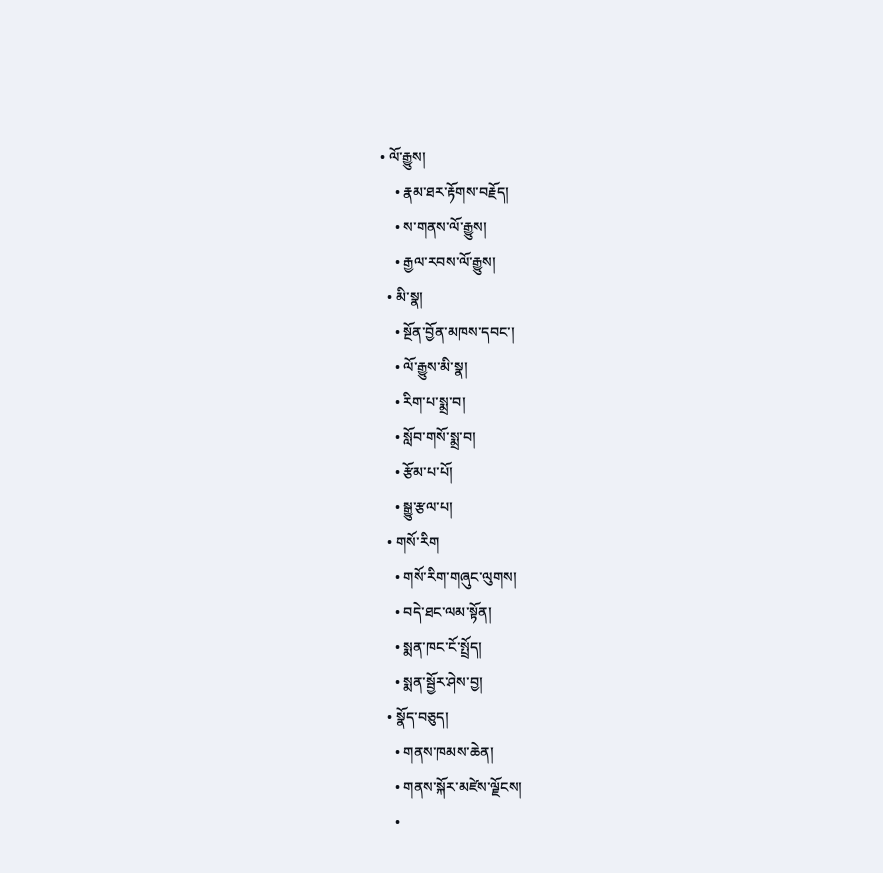• ལོ་རྒྱུས།
    • རྣམ་ཐར་རྟོགས་བརྗོད།
    • ས་གནས་ལོ་རྒྱུས།
    • རྒྱལ་རབས་ལོ་རྒྱུས།
  • མི་སྣ།
    • སྔོན་བྱོན་མཁས་དབང་།
    • ལོ་རྒྱུས་མི་སྣ།
    • རིག་པ་སྨྲ་བ།
    • སློབ་གསོ་སྨྲ་བ།
    • རྩོམ་པ་པོ།
    • སྒྱུ་རྩལ་པ།
  • གསོ་རིག
    • གསོ་རིག་གཞུང་ལུགས།
    • བདེ་ཐང་ལམ་སྟོན།
    • སྨན་ཁང་ངོ་སྤྲོད།
    • སྨན་སྦྱོར་ཤེས་བྱ།
  • སྣོད་བཅུད།
    • གནས་ཁམས་ཆེན།
    • གནས་སྐོར་མཛེས་ལྗོངས།
    •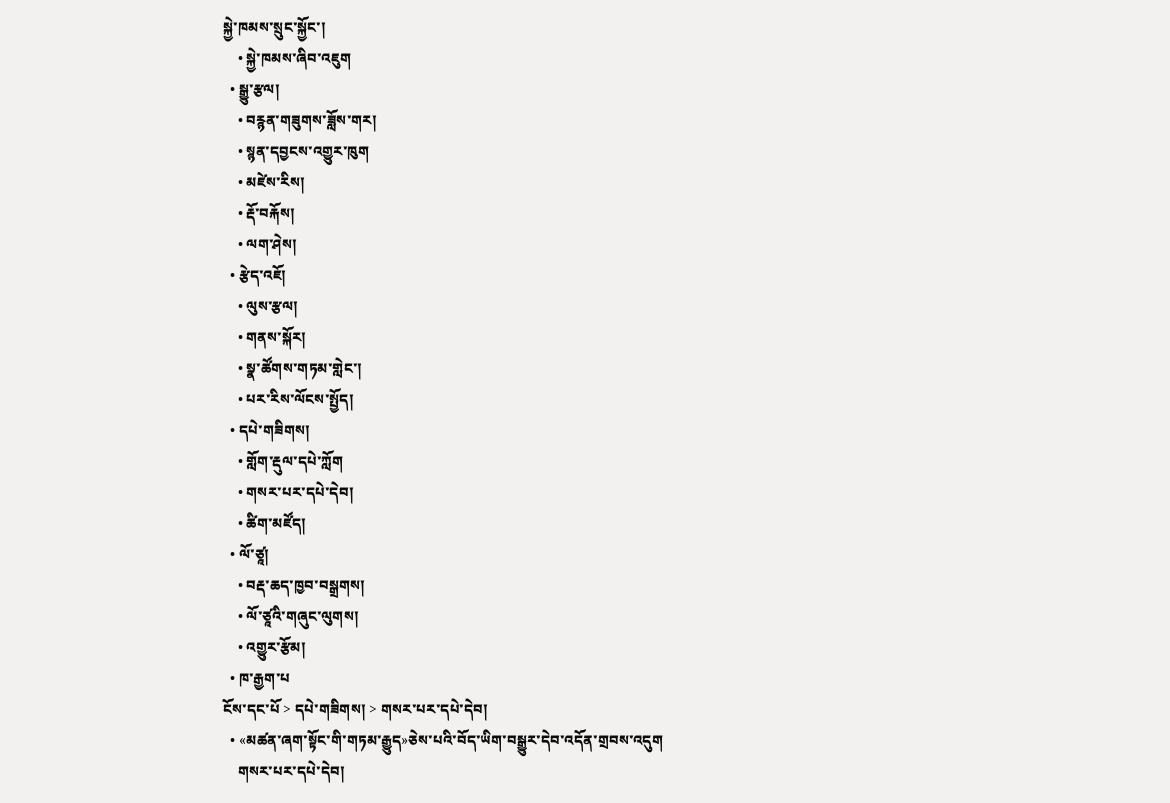སྐྱེ་ཁམས་སྲུང་སྐྱོང་།
    • སྐྱེ་ཁམས་ཞིབ་འཇུག
  • སྒྱུ་རྩལ།
    • བརྙན་གཟུགས་ཟློས་གར།
    • སྙན་དབྱངས་འགྱུར་ཁུག
    • མཛེས་རིས།
    • རྡོ་བརྐོས།
    • ལག་ཤེས།
  • རྩེད་འཇོ།
    • ལུས་རྩལ།
    • གནས་སྐོར།
    • སྣ་ཚོགས་གཏམ་གླེང་།
    • པར་རིས་ལོངས་སྤྱོད།
  • དཔེ་གཟིགས།
    • གློག་རྡུལ་དཔེ་ཀློག
    • གསར་པར་དཔེ་དེབ།
    • ཚིག་མཛོད།
  • ལོ་ཙཱ།
    • བརྡ་ཆད་ཁྱབ་བསྒྲགས།
    • ལོ་ཙཱའི་གཞུང་ལུགས།
    • འགྱུར་རྩོམ།
  • ཁ་རྒྱག་པ
ངོས་དང་པོ > དཔེ་གཟིགས། > གསར་པར་དཔེ་དེབ།
  • «མཚན་ཞག་སྟོང་གི་གཏམ་རྒྱུད»ཅེས་པའི་བོད་ཡིག་བསྒྱུར་དེབ་འདོན་གྲབས་འདུག
    གསར་པར་དཔེ་དེབ།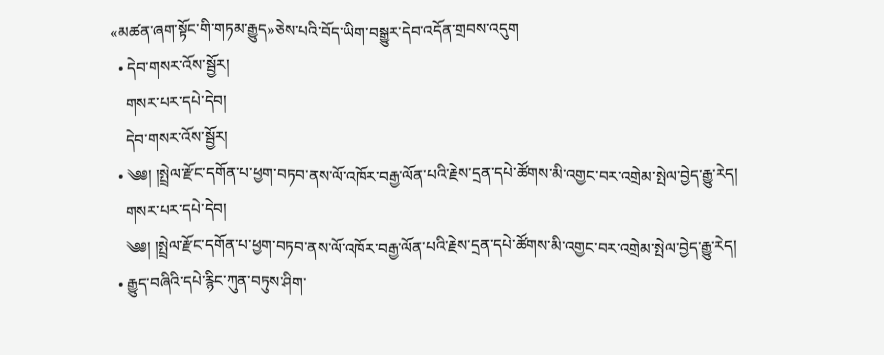«མཚན་ཞག་སྟོང་གི་གཏམ་རྒྱུད»ཅེས་པའི་བོད་ཡིག་བསྒྱུར་དེབ་འདོན་གྲབས་འདུག
  • དེབ་གསར་འོས་སྦྱོར།
    གསར་པར་དཔེ་དེབ།
    དེབ་གསར་འོས་སྦྱོར།
  • ༄༅། །སྤྲེལ་རྫོང་དགོན་པ་ཕྱག་བཏབ་ནས་ལོ་འཁོར་བརྒྱ་ལོན་པའི་རྗེས་དྲན་དཔེ་ཚོགས་མི་འགྱང་བར་འགྲེམ་སྤེལ་བྱེད་རྒྱུ་རེད།
    གསར་པར་དཔེ་དེབ།
    ༄༅། །སྤྲེལ་རྫོང་དགོན་པ་ཕྱག་བཏབ་ནས་ལོ་འཁོར་བརྒྱ་ལོན་པའི་རྗེས་དྲན་དཔེ་ཚོགས་མི་འགྱང་བར་འགྲེམ་སྤེལ་བྱེད་རྒྱུ་རེད།
  • རྒྱུད་བཞིའི་དཔེ་རྙིང་ཀུན་བཏུས་ཤིག་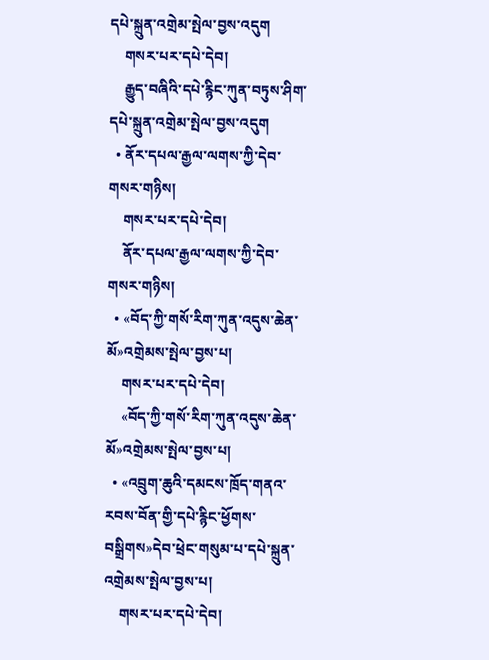དཔེ་སྐྲུན་འགྲེམ་སྤེལ་བྱས་འདུག
    གསར་པར་དཔེ་དེབ།
    རྒྱུད་བཞིའི་དཔེ་རྙིང་ཀུན་བཏུས་ཤིག་དཔེ་སྐྲུན་འགྲེམ་སྤེལ་བྱས་འདུག
  • ནོར་དཔལ་རྒྱལ་ལགས་ཀྱི་དེབ་གསར་གཉིས།
    གསར་པར་དཔེ་དེབ།
    ནོར་དཔལ་རྒྱལ་ལགས་ཀྱི་དེབ་གསར་གཉིས།
  • «བོད་ཀྱི་གསོ་རིག་ཀུན་འདུས་ཆེན་མོ»འགྲེམས་སྤེལ་བྱས་པ།
    གསར་པར་དཔེ་དེབ།
    «བོད་ཀྱི་གསོ་རིག་ཀུན་འདུས་ཆེན་མོ»འགྲེམས་སྤེལ་བྱས་པ།
  • «འབྲུག་ཆུའི་དམངས་ཁྲོད་གནའ་རབས་བོན་གྱི་དཔེ་རྙིང་ཕྱོགས་བསྒྲིགས»དེབ་ཕྲེང་གསུམ་པ་དཔེ་སྐྲུན་འགྲེམས་སྤེལ་བྱས་པ།
    གསར་པར་དཔེ་དེབ།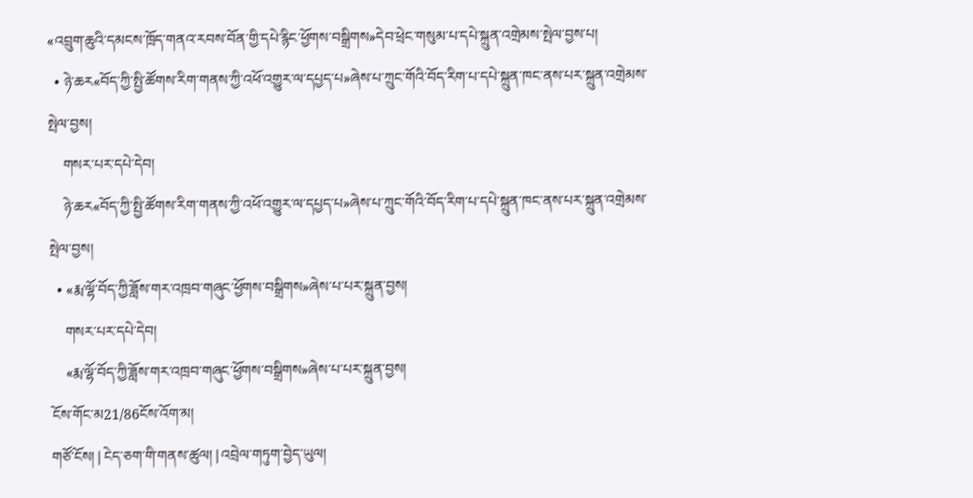«འབྲུག་ཆུའི་དམངས་ཁྲོད་གནའ་རབས་བོན་གྱི་དཔེ་རྙིང་ཕྱོགས་བསྒྲིགས»དེབ་ཕྲེང་གསུམ་པ་དཔེ་སྐྲུན་འགྲེམས་སྤེལ་བྱས་པ།
  • ཉེ་ཆར«བོད་ཀྱི་སྤྱི་ཚོགས་རིག་གནས་ཀྱི་འཕོ་འགྱུར་ལ་དཔྱད་པ»ཞེས་པ་ཀྲུང་གོའི་བོད་རིག་པ་དཔེ་སྐྲུན་ཁང་ནས་པར་སྐྲུན་འགྲེམས་སྤེལ་བྱས།
    གསར་པར་དཔེ་དེབ།
    ཉེ་ཆར«བོད་ཀྱི་སྤྱི་ཚོགས་རིག་གནས་ཀྱི་འཕོ་འགྱུར་ལ་དཔྱད་པ»ཞེས་པ་ཀྲུང་གོའི་བོད་རིག་པ་དཔེ་སྐྲུན་ཁང་ནས་པར་སྐྲུན་འགྲེམས་སྤེལ་བྱས།
  • «རྨ་ལྷོ་བོད་ཀྱི་ཟློས་གར་འཁྲབ་གཞུང་ཕྱོགས་བསྒྲིགས»ཞེས་པ་པར་སྐྲུན་བྱས།
    གསར་པར་དཔེ་དེབ།
    «རྨ་ལྷོ་བོད་ཀྱི་ཟློས་གར་འཁྲབ་གཞུང་ཕྱོགས་བསྒྲིགས»ཞེས་པ་པར་སྐྲུན་བྱས།
ངོས་གོང་མ21/86ངོས་འོག་མ།
གཙོ་ངོས། | ངེད་ཅག་གི་གནས་ཚུལ། | འབྲེལ་གཏུག་བྱེད་ཡུལ།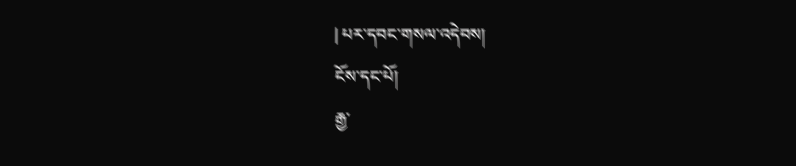| པར་དབང་གསལ་འདེབས།
ངོས་དང་པོ།
རྒྱ་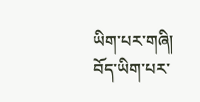ཡིག་པར་གཞི།
བོད་ཡིག་པར་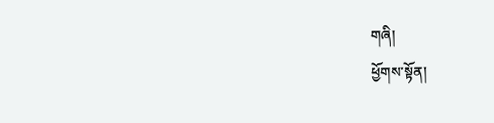གཞི།
ཕྱོགས་སྟོན།